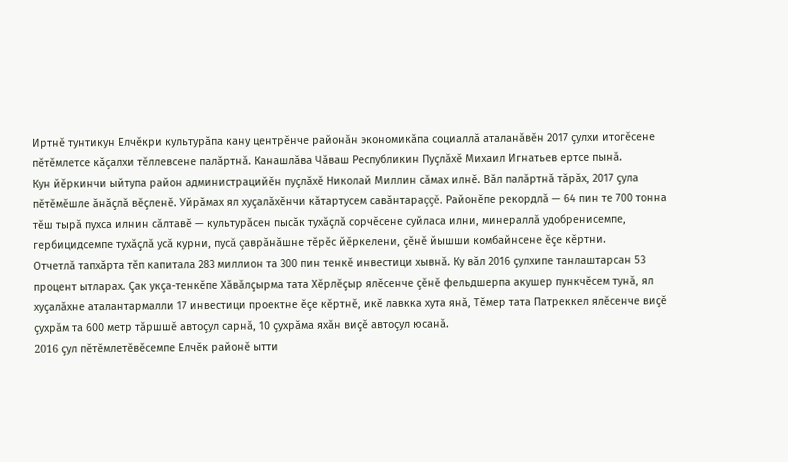Иртнĕ тунтикун Елчĕкри культурăпа кану центрĕнче районăн экономикăпа социаллă аталанăвĕн 2017 çулхи итогĕсене пĕтĕмлетсе кăçалхи тĕллевсене палăртнă. Канашлăва Чăваш Республикин Пуçлăхĕ Михаил Игнатьев ертсе пынă.
Кун йĕркинчи ыйтупа район администрацийĕн пуçлăхĕ Николай Миллин сăмах илнĕ. Вăл палăртнă тăрăх, 2017 çула пĕтĕмĕшле ăнăçлă вĕçленĕ. Уйрăмах ял хуçалăхĕнчи кăтартусем савăнтараççĕ. Районĕпе рекордлă — 64 пин те 700 тонна тĕш тырă пухса илнин сăлтавĕ — культурăсен пысăк тухăçлă сорчĕсене суйласа илни, минераллă удобренисемпе, гербицидсемпе тухăçлă усă курни, пусă çаврăнăшне тĕрĕс йĕркелени, çĕнĕ йышши комбайнсене ĕçе кĕртни.
Отчетлă тапхăрта тĕп капитала 283 миллион та 300 пин тенкĕ инвестици хывнă. Ку вăл 2016 çулхипе танлаштарсан 53 процент ытларах. Çак укçа-тенкĕпе Хăвăлçырма тата Хĕрлĕçыр ялĕсенче çĕнĕ фельдшерпа акушер пункчĕсем тунă, ял хуçалăхне аталантармалли 17 инвестици проектне ĕçе кĕртнĕ, икĕ лавкка хута янă, Тĕмер тата Патреккел ялĕсенче виçĕ çухрăм та 600 метр тăршшĕ автоçул сарнă, 10 çухрăма яхăн виçĕ автоçул юсанă.
2016 çул пĕтĕмлетĕвĕсемпе Елчĕк районĕ ытти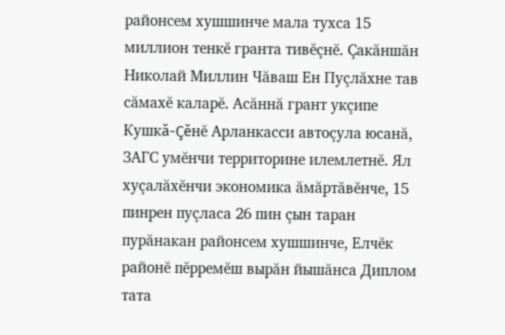районсем хушшинче мала тухса 15 миллион тенкĕ гранта тивĕçнĕ. Çакăншăн Николай Миллин Чăваш Ен Пуçлăхне тав сăмахĕ каларĕ. Асăннă грант укçипе Кушкă-Çĕнĕ Арланкасси автоçула юсанă, ЗАГС умĕнчи территорине илемлетнĕ. Ял хуçалăхĕнчи экономика ăмăртăвĕнче, 15 пинрен пуçласа 26 пин çын таран пурăнакан районсем хушшинче, Елчĕк районĕ пĕрремĕш вырăн йышăнса Диплом тата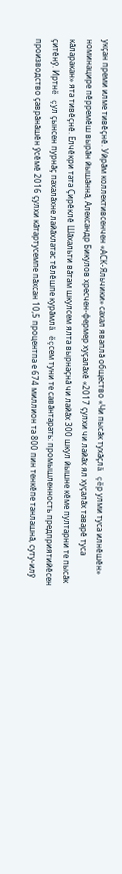укçан преми илме тивĕçнĕ. Уйрăм коллективсенчен «АСК-Яльчики» сахал яваплă общество «Чи пысăк тухăçлă çĕр улми туса илнĕшĕн» номинацире пĕрремĕш вырăн йышăннă, Александр Бикулов хресчен-фермер хуçалăхĕ «2017 çулхи чи лайăх ял хуçалăх таварĕ туса кăларакан» ята тивĕçнĕ. Елчĕкри тата Çирĕклĕ Шăхальти вăтам шкулсем ялта вырнаçнă чи лайăх 300 шкул йышне кĕме пултарни те пысăк çитĕнỹ. Иртнĕ çул çынсен пурнăç пахалăхне лайăхлатас тĕлĕшпе курăмлă ĕçсем туни те савăнтарать: промышленность предприятийĕсен производство çаврăнăшĕн ỹсĕмĕ 2016 çулхи кăтартусемпе пăхсан 10,5 процентпа е 674 миллион та 800 пин тенкĕпе танлашнă, суту-илỹ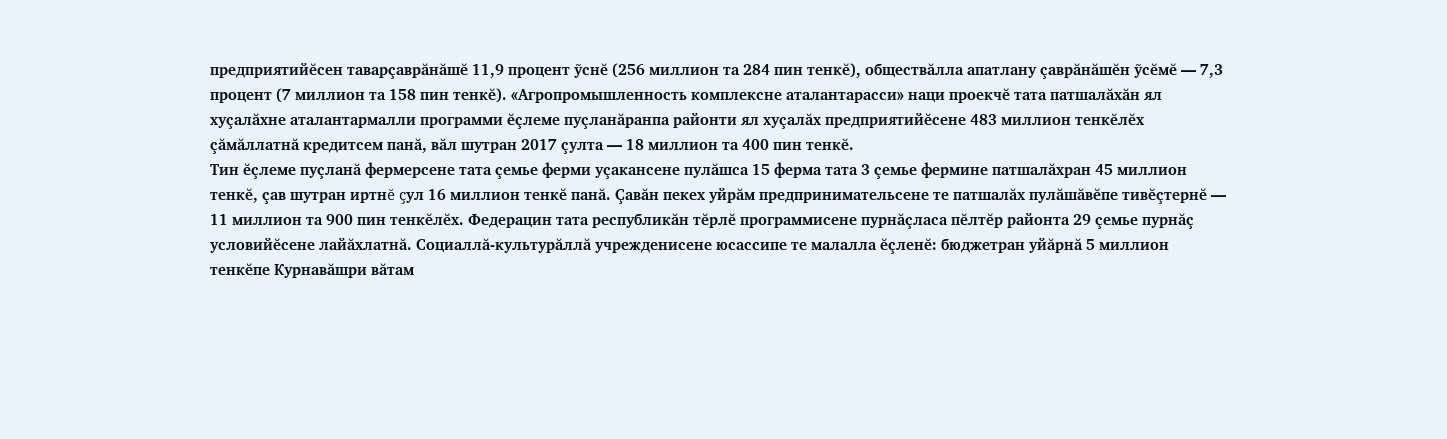предприятийĕсен таварçаврăнăшĕ 11,9 процент ỹснĕ (256 миллион та 284 пин тенкĕ), обществăлла апатлану çаврăнăшĕн ỹсĕмĕ — 7,3 процент (7 миллион та 158 пин тенкĕ). «Агропромышленность комплексне аталантарасси» наци проекчĕ тата патшалăхăн ял хуçалăхне аталантармалли программи ĕçлеме пуçланăранпа районти ял хуçалăх предприятийĕсене 483 миллион тенкĕлĕх çăмăллатнă кредитсем панă, вăл шутран 2017 çулта — 18 миллион та 400 пин тенкĕ.
Тин ĕçлеме пуçланă фермерсене тата çемье ферми уçакансене пулăшса 15 ферма тата 3 çемье фермине патшалăхран 45 миллион тенкĕ, çав шутран иртнĕ çул 16 миллион тенкĕ панă. Çавăн пекех уйрăм предпринимательсене те патшалăх пулăшăвĕпе тивĕçтернĕ — 11 миллион та 900 пин тенкĕлĕх. Федерацин тата республикăн тĕрлĕ программисене пурнăçласа пĕлтĕр районта 29 çемье пурнăç условийĕсене лайăхлатнă. Социаллă-культурăллă учрежденисене юсассипе те малалла ĕçленĕ: бюджетран уйăрнă 5 миллион тенкĕпе Курнавăшри вăтам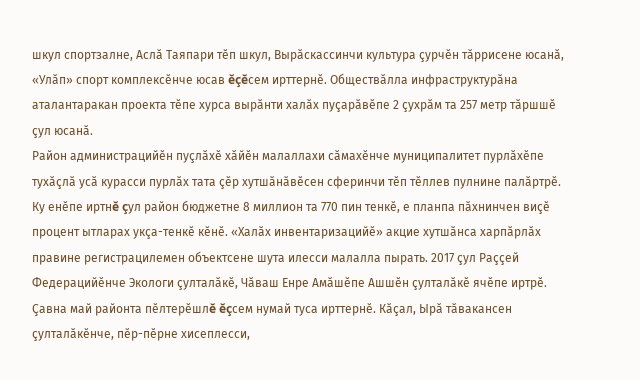шкул спортзалне, Аслă Таяпари тĕп шкул, Вырăскассинчи культура çурчĕн тăррисене юсанă, «Улăп» спорт комплексĕнче юсав ĕçĕсем ирттернĕ. Обществăлла инфраструктурăна аталантаракан проекта тĕпе хурса вырăнти халăх пуçарăвĕпе 2 çухрăм та 257 метр тăршшĕ çул юсанă.
Район администрацийĕн пуçлăхĕ хăйĕн малаллахи сăмахĕнче муниципалитет пурлăхĕпе тухăçлă усă курасси пурлăх тата çĕр хутшăнăвĕсен сферинчи тĕп тĕллев пулнине палăртрĕ. Ку енĕпе иртнĕ çул район бюджетне 8 миллион та 770 пин тенкĕ, е планпа пăхнинчен виçĕ процент ытларах укçа-тенкĕ кĕнĕ. «Халăх инвентаризацийĕ» акцие хутшăнса харпăрлăх правине регистрацилемен объектсене шута илесси малалла пырать. 2017 çул Раççей Федерацийĕнче Экологи çулталăкĕ, Чăваш Енре Амăшĕпе Ашшĕн çулталăкĕ ячĕпе иртрĕ. Çавна май районта пĕлтерĕшлĕ ĕçсем нумай туса ирттернĕ. Кăçал, Ырă тăвакансен çулталăкĕнче, пĕр-пĕрне хисеплесси,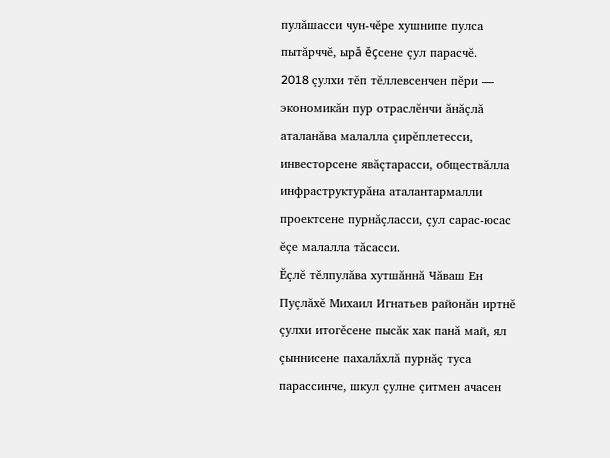пулăшасси чун-чĕре хушнипе пулса пытăрччĕ, ырă ĕçсене çул парасчĕ.
2018 çулхи тĕп тĕллевсенчен пĕри — экономикăн пур отраслĕнчи ăнăçлă аталанăва малалла çирĕплетесси, инвесторсене явăçтарасси, обществăлла инфраструктурăна аталантармалли проектсене пурнăçласси, çул сарас-юсас ĕçе малалла тăсасси.
Ĕçлĕ тĕлпулăва хутшăннă Чăваш Ен Пуçлăхĕ Михаил Игнатьев районăн иртнĕ çулхи итогĕсене пысăк хак панă май, ял çыннисене пахалăхлă пурнăç туса парассинче, шкул çулне çитмен ачасен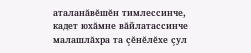аталанăвĕшĕн тимлессинче, кадет юхăмне вăйлатассинче малашлăхра та çĕнĕлĕхе çул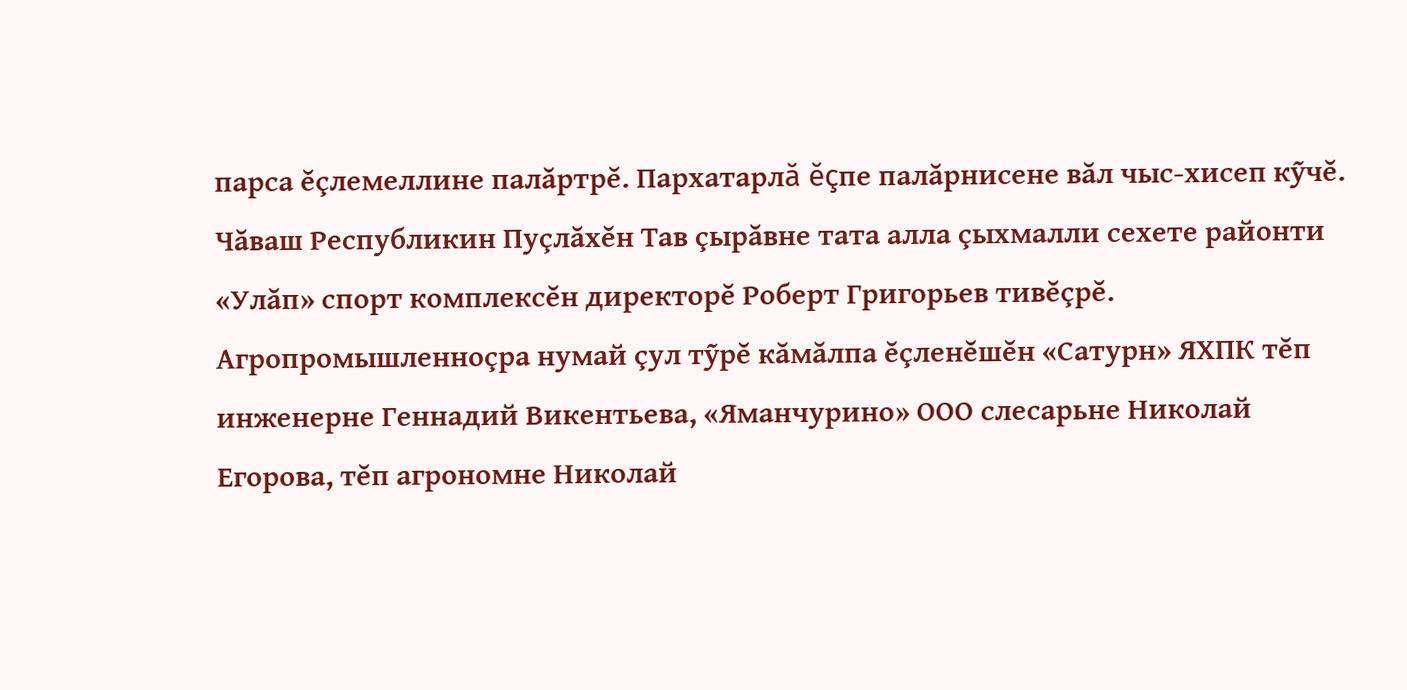парса ĕçлемеллине палăртрĕ. Пархатарлă ĕçпе палăрнисене вăл чыс-хисеп кỹчĕ. Чăваш Республикин Пуçлăхĕн Тав çырăвне тата алла çыхмалли сехете районти «Улăп» спорт комплексĕн директорĕ Роберт Григорьев тивĕçрĕ. Агропромышленноçра нумай çул тỹрĕ кăмăлпа ĕçленĕшĕн «Сатурн» ЯХПК тĕп инженерне Геннадий Викентьева, «Яманчурино» ООО слесарьне Николай Егорова, тĕп агрономне Николай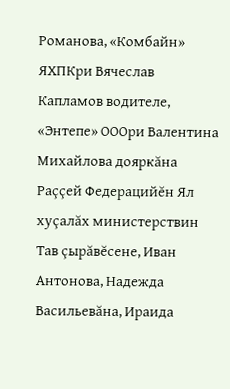Романова, «Комбайн» ЯХПКри Вячеслав Капламов водителе, «Энтепе» ОООри Валентина Михайлова дояркăна Раççей Федерацийĕн Ял хуçалăх министерствин Тав çырăвĕсене, Иван Антонова, Надежда Васильевăна, Ираида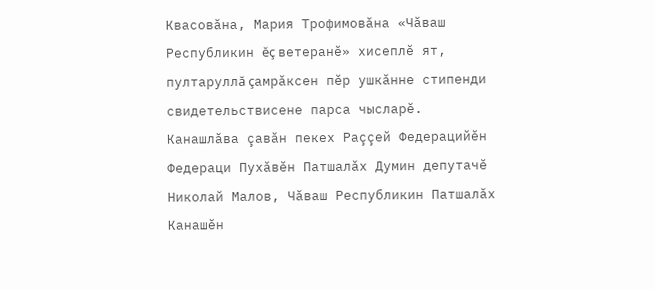Квасовăна, Мария Трофимовăна «Чăваш Республикин ĕç ветеранĕ» хисеплĕ ят, пултаруллă çамрăксен пĕр ушкăнне стипенди свидетельствисене парса чысларĕ. Канашлăва çавăн пекех Раççей Федерацийĕн Федераци Пухăвĕн Патшалăх Думин депутачĕ Николай Малов, Чăваш Республикин Патшалăх Канашĕн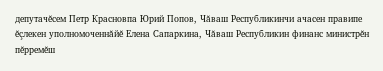депутачĕсем Петр Красновпа Юрий Попов, Чăваш Республикинчи ачасен правипе ĕçлекен уполномоченнăйĕ Елена Сапаркина, Чăваш Республикин финанс министрĕн пĕрремĕш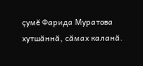çумĕ Фарида Муратова хутшăннă, сăмах каланă.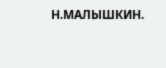Н.МАЛЫШКИН.